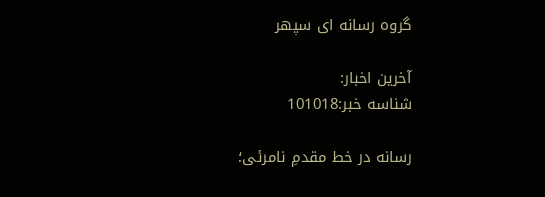گروه رسانه ای سپهر

آخرین اخبار:
شناسه خبر:101018

رسانه در خط مقدمِ نامرئی؛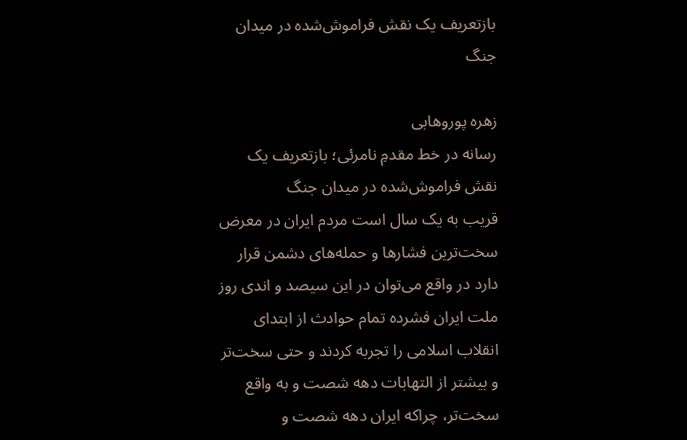بازتعریف یک نقش فراموش‌شده در میدان جنگ

زهره پوروهابی
رسانه در خط مقدمِ نامرئی؛ بازتعریف یک نقش فراموش‌شده در میدان جنگ
قریب به یک سال است مردم ایران در معرض سخت‌ترین فشارها و حمله‌های دشمن قرار دارد در واقع می‌توان در این سیصد و اندی روز ملت ایران فشرده تمام حوادث از ابتدای انقلاب اسلامی را تجربه کردند و حتی سخت‌تر و بیشتر از التهابات دهه شصت و به واقع سخت‌تر، چراکه ایران دهه شصت و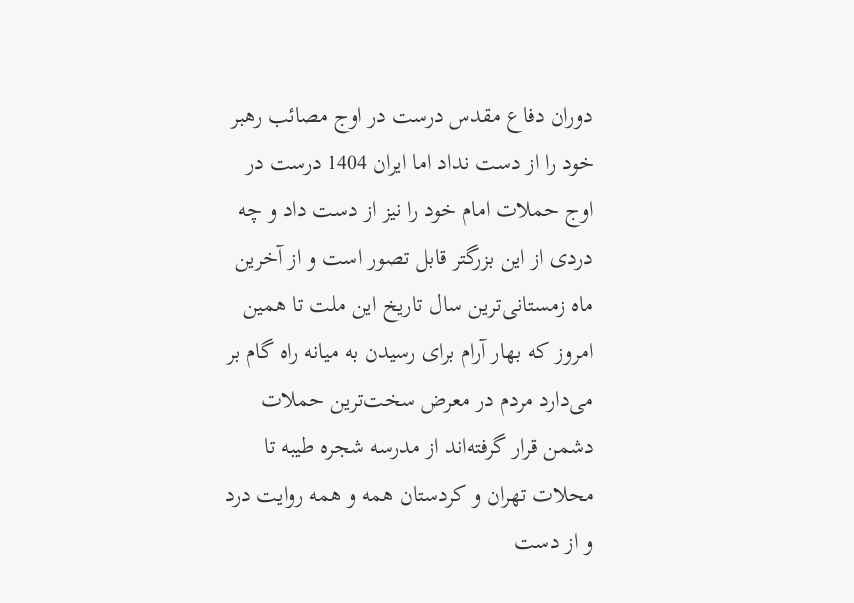دوران دفاع مقدس درست در اوج مصائب رهبر خود را از دست نداد اما ایران 1404 درست در اوج حملات امام خود را نیز از دست داد و چه دردی از این بزرگتر قابل تصور است و از آخرین ماه زمستانی‌ترین سال تاریخ این ملت تا همین امروز که بهار آرام برای رسیدن به میانه راه گام بر می‌دارد مردم در معرض سخت‌ترین حملات دشمن قرار گرفته‌اند از مدرسه شجره طیبه تا محلات تهران و کردستان همه و همه روایت درد و از دست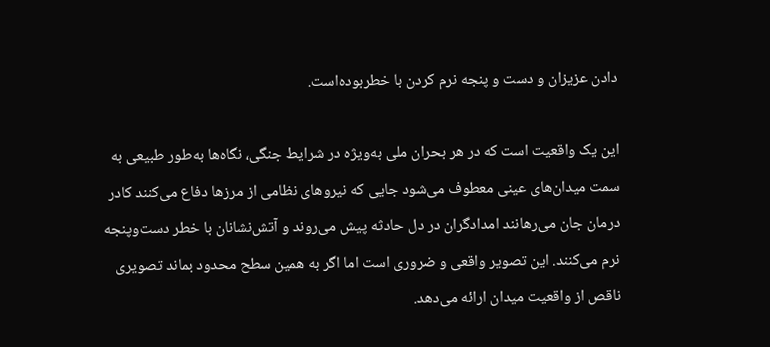دادن عزیزان و دست و پنجه نرم کردن با خطربوده‌است.

این یک واقعیت است که در هر بحران ملی به‌ویژه در شرایط جنگی، نگاه‌ها به‌طور طبیعی به سمت میدان‌های عینی معطوف می‌شود جایی که نیروهای نظامی از مرزها دفاع می‌کنند کادر درمان جان می‌رهانند امدادگران در دل حادثه پیش می‌روند و آتش‌نشانان با خطر دست‌وپنجه نرم می‌کنند. این تصویر واقعی و ضروری است اما اگر به همین سطح محدود بماند تصویری ناقص از واقعیت میدان ارائه می‌دهد.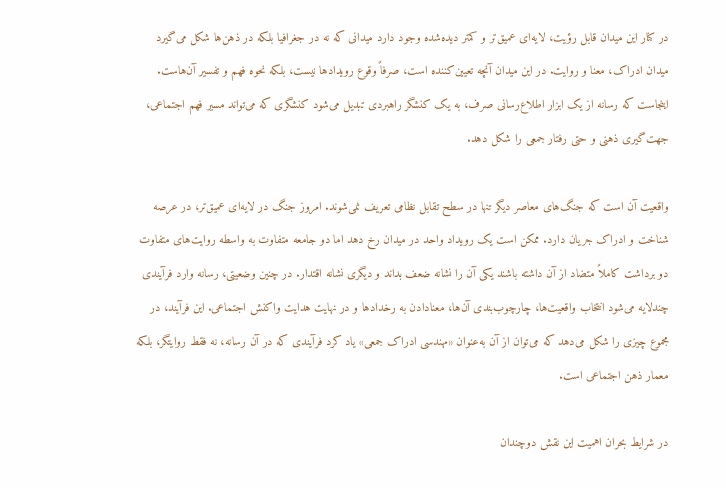در کنار این میدان قابل رؤیت، لایه‌ای عمیق‌تر و کمتر دیده‌شده وجود دارد میدانی که نه در جغرافیا بلکه در ذهن‌ها شکل می‌گیرد میدان ادراک، معنا و روایت. در این میدان آنچه تعیین‌کننده است، صرفاً وقوع رویدادها نیست، بلکه نحوه فهم و تفسیر آن‌هاست. اینجاست که رسانه از یک ابزار اطلاع‌رسانی صرف، به یک کنشگر راهبردی تبدیل می‌شود کنشگری که می‌تواند مسیر فهم اجتماعی، جهت‌گیری ذهنی و حتی رفتار جمعی را شکل دهد.

واقعیت آن است که جنگ‌های معاصر دیگر تنها در سطح تقابل نظامی تعریف نمی‌شوند. امروز جنگ در لایه‌ای عمیق‌تر، در عرصه شناخت و ادراک جریان دارد. ممکن است یک رویداد واحد در میدان رخ دهد اما دو جامعه متفاوت به واسطه روایت‌های متفاوت دو برداشت کاملاً متضاد از آن داشته باشند یکی آن را نشانه ضعف بداند و دیگری نشانه اقتدار. در چنین وضعیتی، رسانه وارد فرآیندی چندلایه می‌شود انتخاب واقعیت‌ها، چارچوب‌بندی آن‌ها، معنادادن به رخدادها و در نهایت هدایت واکنش اجتماعی. این فرآیند، در مجموع چیزی را شکل می‌دهد که می‌توان از آن به‌عنوان «مهندسی ادراک جمعی» یاد کرد فرآیندی که در آن رسانه، نه فقط روایتگر، بلکه معمار ذهن اجتماعی است.

در شرایط بحران اهمیت این نقش دوچندان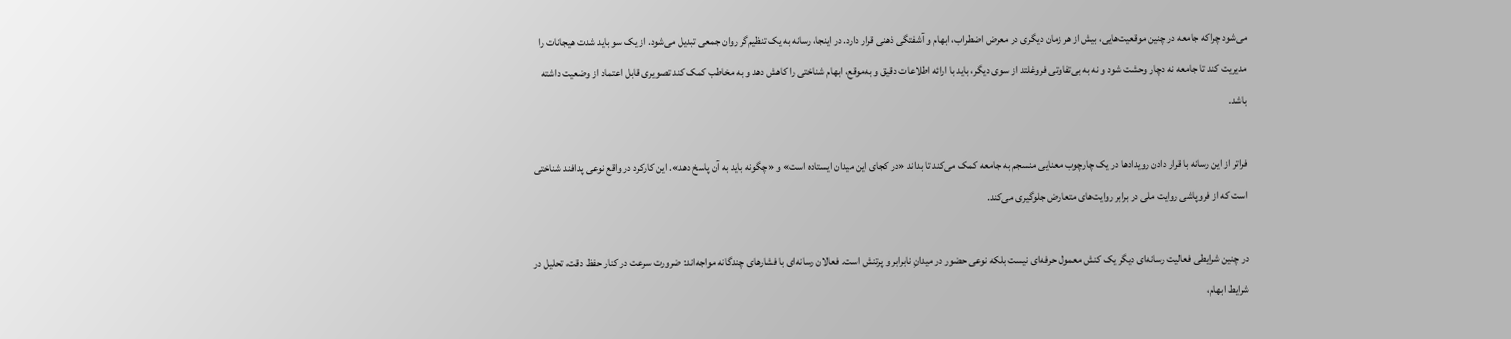می‌شود چراکه جامعه در چنین موقعیت‌هایی، بیش از هر زمان دیگری در معرض اضطراب، ابهام و آشفتگی ذهنی قرار دارد. در اینجا، رسانه به یک تنظیم‌گر روان جمعی تبدیل می‌شود. از یک سو باید شدت هیجانات را مدیریت کند تا جامعه نه دچار وحشت شود و نه به بی‌تفاوتی فروغلتد از سوی دیگر، باید با ارائه اطلاعات دقیق و به‌موقع، ابهام شناختی را کاهش دهد و به مخاطب کمک کند تصویری قابل اعتماد از وضعیت داشته باشد.

فراتر از این رسانه با قرار دادن رویدادها در یک چارچوب معنایی منسجم به جامعه کمک می‌کند تا بداند «در کجای این میدان ایستاده است» و «چگونه باید به آن پاسخ دهد». این کارکرد در واقع نوعی پدافند شناختی است که از فروپاشی روایت ملی در برابر روایت‌های متعارض جلوگیری می‌کند.

در چنین شرایطی فعالیت رسانه‌ای دیگر یک کنش معمول حرفه‌ای نیست بلکه نوعی حضور در میدانِ نابرابر و پرتنش است. فعالان رسانه‌ای با فشارهای چندگانه مواجه‌اند: ضرورت سرعت در کنار حفظ دقت، تحلیل در شرایط ابهام،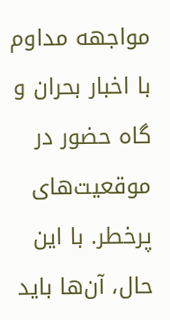مواجهه مداوم با اخبار بحران و گاه حضور در موقعیت‌های پرخطر. با این حال، آن‌ها باید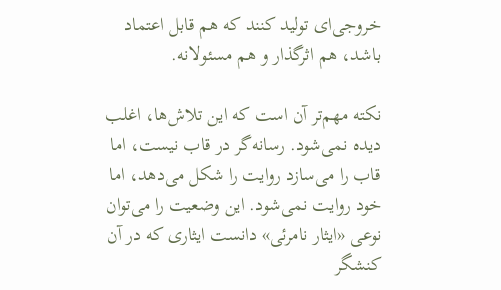خروجی‌ای تولید کنند که هم قابل اعتماد باشد، هم اثرگذار و هم مسئولانه.

نکته مهم‌تر آن است که این تلاش‌ها، اغلب دیده نمی‌شود. رسانه‌گر در قاب نیست، اما قاب را می‌سازد روایت را شکل می‌دهد، اما خود روایت نمی‌شود. این وضعیت را می‌توان نوعی «ایثار نامرئی» دانست ایثاری که در آن کنشگر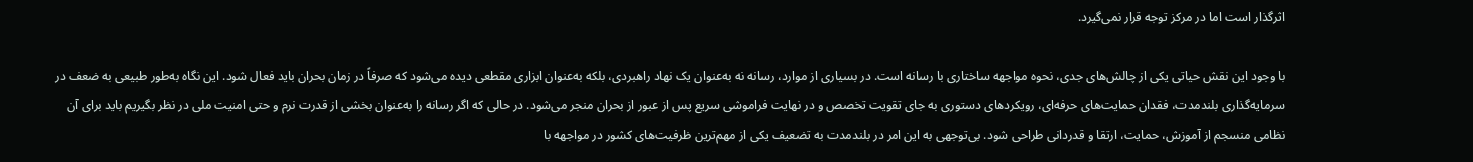اثرگذار است اما در مرکز توجه قرار نمی‌گیرد.

با وجود این نقش حیاتی یکی از چالش‌های جدی، نحوه مواجهه ساختاری با رسانه است. در بسیاری از موارد، رسانه نه به‌عنوان یک نهاد راهبردی، بلکه به‌عنوان ابزاری مقطعی دیده می‌شود که صرفاً در زمان بحران باید فعال شود. این نگاه به‌طور طبیعی به ضعف در سرمایه‌گذاری بلندمدت، فقدان حمایت‌های حرفه‌ای، رویکردهای دستوری به جای تقویت تخصص و در نهایت فراموشی سریع پس از عبور از بحران منجر می‌شود. در حالی که اگر رسانه را به‌عنوان بخشی از قدرت نرم و حتی امنیت ملی در نظر بگیریم باید برای آن نظامی منسجم از آموزش، حمایت، ارتقا و قدردانی طراحی شود. بی‌توجهی به این امر در بلندمدت به تضعیف یکی از مهم‌ترین ظرفیت‌های کشور در مواجهه با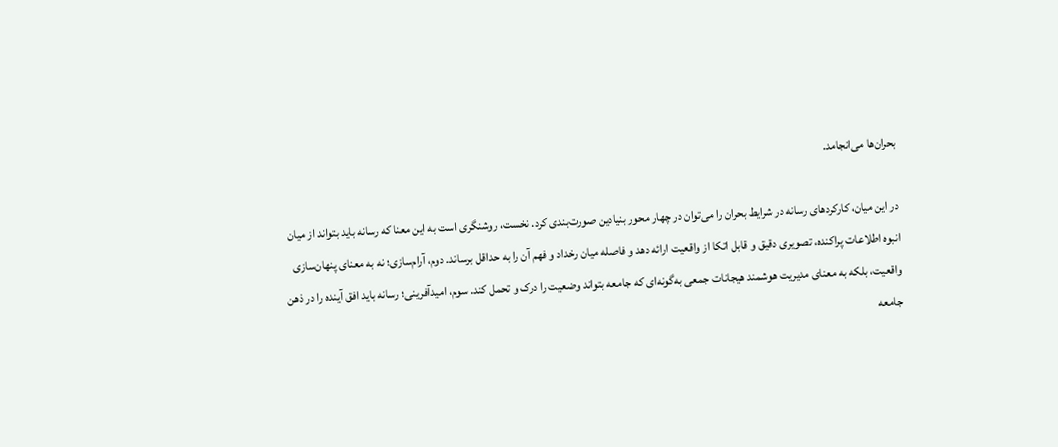بحران‌ها می‌انجامد.

در این میان، کارکردهای رسانه در شرایط بحران را می‌توان در چهار محور بنیادین صورت‌بندی کرد. نخست، روشنگری است به این معنا که رسانه باید بتواند از میان انبوه اطلاعات پراکنده، تصویری دقیق و قابل اتکا از واقعیت ارائه دهد و فاصله میان رخداد و فهم آن را به حداقل برساند. دوم، آرام‌سازی؛ نه به معنای پنهان‌سازی واقعیت، بلکه به معنای مدیریت هوشمند هیجانات جمعی به‌گونه‌ای که جامعه بتواند وضعیت را درک و تحمل کند. سوم، امیدآفرینی؛ رسانه باید افق آینده را در ذهن جامعه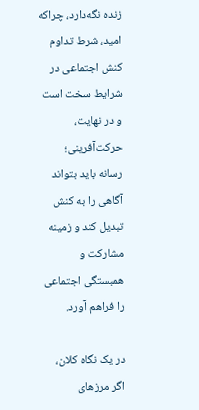زنده نگه‌دارد، چراکه امید، شرط تداوم کنش اجتماعی در شرایط سخت است و در نهایت، حرکت‌آفرینی؛ رسانه باید بتواند آگاهی را به کنش تبدیل کند و زمینه مشارکت و همبستگی اجتماعی را فراهم آورد.

در یک نگاه کلان، اگر مرزهای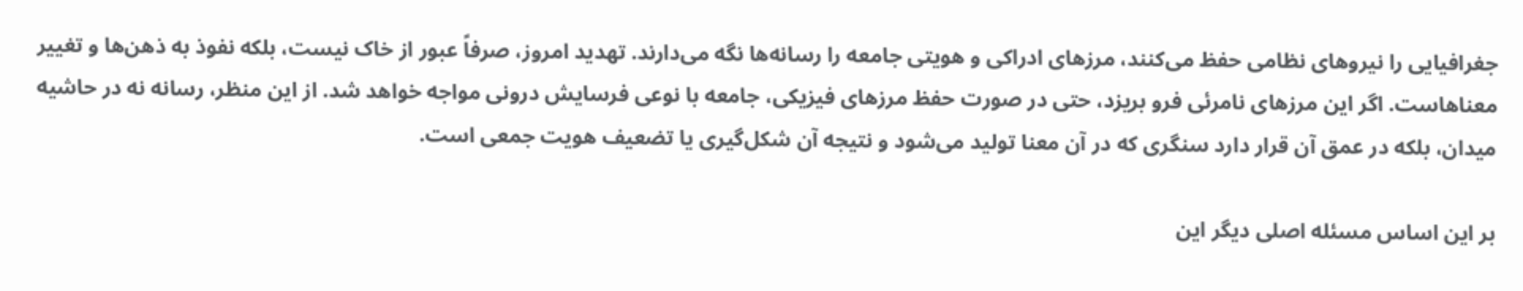جغرافیایی را نیروهای نظامی حفظ می‌کنند، مرزهای ادراکی و هویتی جامعه را رسانه‌ها نگه می‌دارند. تهدید امروز، صرفاً عبور از خاک نیست، بلکه نفوذ به ذهن‌ها و تغییر معناهاست. اگر این مرزهای نامرئی فرو بریزد، حتی در صورت حفظ مرزهای فیزیکی، جامعه با نوعی فرسایش درونی مواجه خواهد شد. از این منظر، رسانه نه در حاشیه میدان، بلکه در عمق آن قرار دارد سنگری که در آن معنا تولید می‌شود و نتیجه آن شکل‌گیری یا تضعیف هویت جمعی است.

بر این اساس مسئله اصلی دیگر این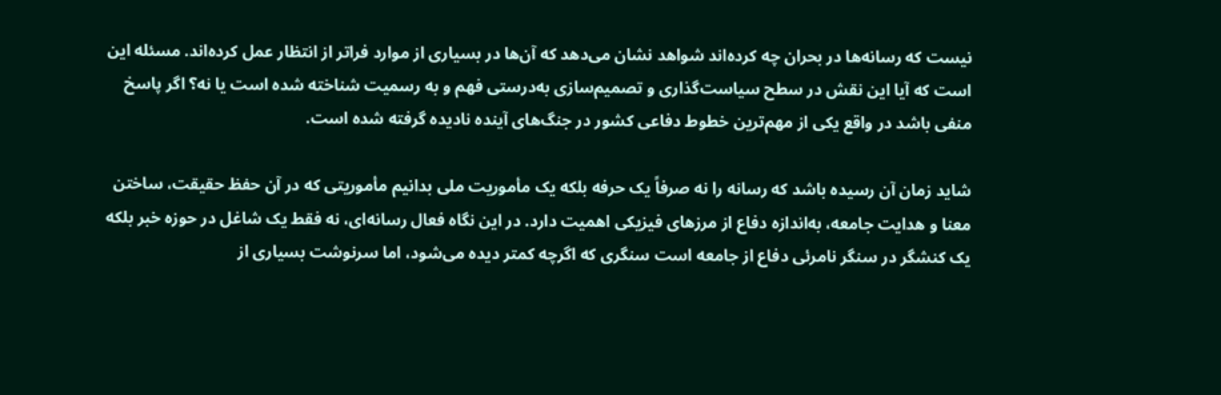نیست که رسانه‌ها در بحران چه کرده‌اند شواهد نشان می‌دهد که آن‌ها در بسیاری از موارد فراتر از انتظار عمل کرده‌اند. مسئله این است که آیا این نقش در سطح سیاست‌گذاری و تصمیم‌سازی به‌درستی فهم و به رسمیت شناخته شده است یا نه؟ اگر پاسخ منفی باشد در واقع یکی از مهم‌ترین خطوط دفاعی کشور در جنگ‌های آینده نادیده گرفته شده است.

شاید زمان آن رسیده باشد که رسانه را نه صرفاً یک حرفه بلکه یک مأموریت ملی بدانیم مأموریتی که در آن حفظ حقیقت، ساختن معنا و هدایت جامعه، به‌اندازه دفاع از مرزهای فیزیکی اهمیت دارد. در این نگاه فعال رسانه‌ای، نه فقط یک شاغل در حوزه خبر بلکه یک کنشگر در سنگر نامرئی دفاع از جامعه است سنگری که اگرچه کمتر دیده می‌شود، اما سرنوشت بسیاری از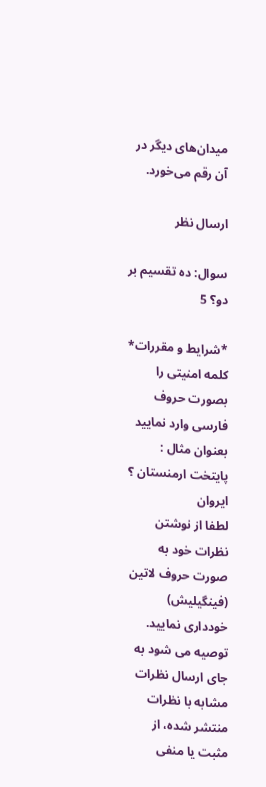میدان‌های دیگر در آن رقم می‌خورد.

ارسال نظر

سوال: ده تقسیم بر دو؟ 5

*شرایط و مقررات*
کلمه امنیتی را بصورت حروف فارسی وارد نمایید
بعنوان مثال : پایتخت ارمنستان ؟ ایروان
لطفا از نوشتن نظرات خود به صورت حروف لاتین (فینگیلیش) خودداری نمايید.
توصیه می شود به جای ارسال نظرات مشابه با نظرات منتشر شده، از مثبت یا منفی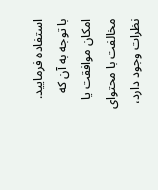استفاده فرمایید.
با توجه به آن که امکان موافقت یا مخالفت با محتوای نظرات وجود دارد،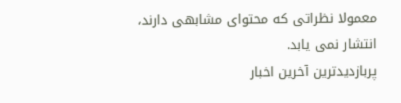معمولا نظراتی که محتوای مشابهی دارند، انتشار نمی یابد.
پربازدیدترین آخرین اخبار